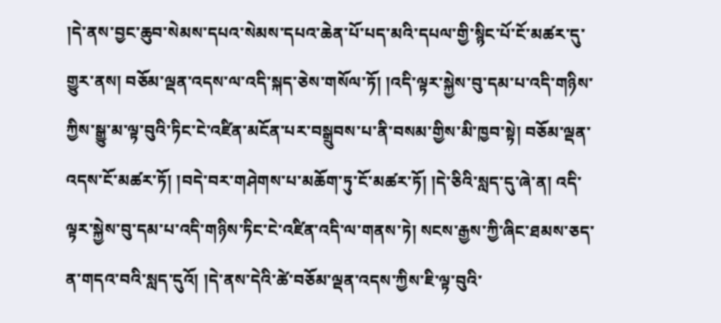།དེ་ནས་བྱང་ཆུབ་སེམས་དཔའ་སེམས་དཔའ་ཆེན་པོ་པད་མའི་དཔལ་གྱི་སྙིང་པོ་ངོ་མཚར་དུ་གྱུར་ནས། བཅོམ་ལྡན་འདས་ལ་འདི་སྐད་ཅེས་གསོལ་ཏོ། །འདི་ལྟར་སྐྱེས་བུ་དམ་པ་འདི་གཉིས་ཀྱིས་སྒྱུ་མ་ལྟ་བུའི་ཏིང་ངེ་འཛིན་མངོན་པར་བསྒྲུབས་པ་ནི་བསམ་གྱིས་མི་ཁྱབ་སྟེ། བཅོམ་ལྡན་འདས་ངོ་མཚར་ཏོ། །བདེ་བར་གཤེགས་པ་མཆོག་ཏུ་ངོ་མཚར་ཏོ། །དེ་ཅིའི་སླད་དུ་ཞེ་ན། འདི་ལྟར་སྐྱེས་བུ་དམ་པ་འདི་གཉིས་ཏིང་ངེ་འཛིན་འདི་ལ་གནས་ཏེ། སངས་རྒྱས་ཀྱི་ཞིང་ཐམས་ཅད་ན་གདའ་བའི་སླད་དུའོ། །དེ་ནས་དེའི་ཚེ་བཅོམ་ལྡན་འདས་ཀྱིས་ཇི་ལྟ་བུའི་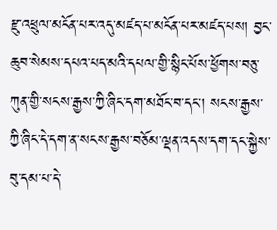རྫུ་འཕྲུལ་མངོན་པར་འདུ་མཛད་པ་མངོན་པར་མཛད་པས། བྱང་ཆུབ་སེམས་དཔའ་པད་མའི་དཔལ་གྱི་སྙིང་པོས་ཕྱོགས་བཅུ་ཀུན་གྱི་སངས་རྒྱས་ཀྱི་ཞིང་དག་མཐོང་བ་དང་། སངས་རྒྱས་ཀྱི་ཞིང་དེ་དག་ན་སངས་རྒྱས་བཅོམ་ལྡན་འདས་དག་དང་སྐྱེས་བུ་དམ་པ་དེ་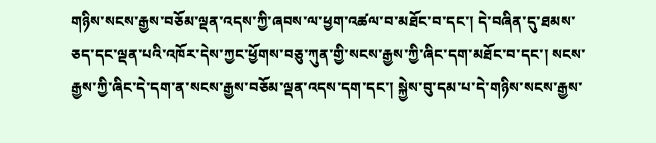གཉིས་སངས་རྒྱས་བཅོམ་ལྡན་འདས་ཀྱི་ཞབས་ལ་ཕྱག་འཚལ་བ་མཐོང་བ་དང་། དེ་བཞིན་དུ་ཐམས་ཅད་དང་ལྡན་པའི་འཁོར་དེས་ཀྱང་ཕྱོགས་བཅུ་ཀུན་གྱི་སངས་རྒྱས་ཀྱི་ཞིང་དག་མཐོང་བ་དང་། སངས་རྒྱས་ཀྱི་ཞིང་དེ་དག་ན་སངས་རྒྱས་བཅོམ་ལྡན་འདས་དག་དང་། སྐྱེས་བུ་དམ་པ་དེ་གཉིས་སངས་རྒྱས་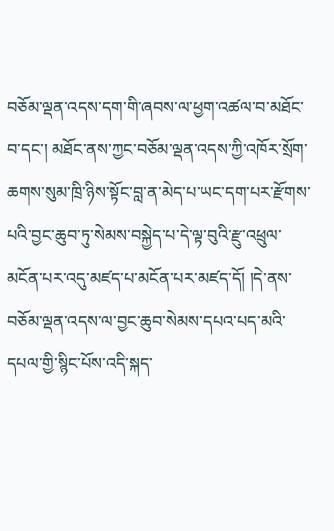བཅོམ་ལྡན་འདས་དག་གི་ཞབས་ལ་ཕྱག་འཚལ་བ་མཐོང་བ་དང་། མཐོང་ནས་ཀྱང་བཅོམ་ལྡན་འདས་ཀྱི་འཁོར་སྲོག་ཆགས་སུམ་ཁྲི་ཉིས་སྟོང་བླ་ན་མེད་པ་ཡང་དག་པར་རྫོགས་པའི་བྱང་ཆུབ་ཏུ་སེམས་བསྐྱེད་པ་དེ་ལྟ་བུའི་རྫུ་འཕྲུལ་མངོན་པར་འདུ་མཛད་པ་མངོན་པར་མཛད་དོ། །དེ་ནས་བཅོམ་ལྡན་འདས་ལ་བྱང་ཆུབ་སེམས་དཔའ་པད་མའི་དཔལ་གྱི་སྙིང་པོས་འདི་སྐད་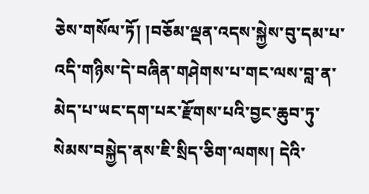ཅེས་གསོལ་ཏོ། །བཅོམ་ལྡན་འདས་སྐྱེས་བུ་དམ་པ་འདི་གཉིས་དེ་བཞིན་གཤེགས་པ་གང་ལས་བླ་ན་མེད་པ་ཡང་དག་པར་རྫོགས་པའི་བྱང་ཆུབ་ཏུ་སེམས་བསྐྱེད་ནས་ཇི་སྲིད་ཅིག་ལགས། དེའི་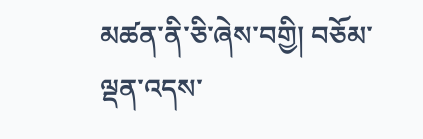མཚན་ནི་ཅི་ཞེས་བགྱི། བཅོམ་ལྡན་འདས་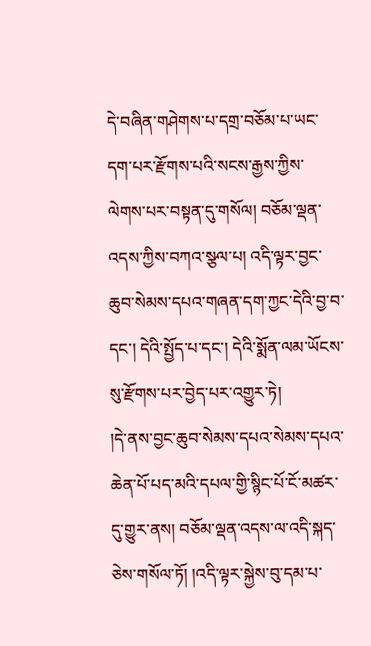དེ་བཞིན་གཤེགས་པ་དགྲ་བཅོམ་པ་ཡང་དག་པར་རྫོགས་པའི་སངས་རྒྱས་ཀྱིས་ལེགས་པར་བསྟན་དུ་གསོལ། བཅོམ་ལྡན་འདས་ཀྱིས་བཀའ་སྩལ་པ། འདི་ལྟར་བྱང་ཆུབ་སེམས་དཔའ་གཞན་དག་ཀྱང་དེའི་བྱ་བ་དང་། དེའི་སྤྱོད་པ་དང་། དེའི་སྨོན་ལམ་ཡོངས་སུ་རྫོགས་པར་བྱེད་པར་འགྱུར་ཏེ།
།དེ་ནས་བྱང་ཆུབ་སེམས་དཔའ་སེམས་དཔའ་ཆེན་པོ་པད་མའི་དཔལ་གྱི་སྙིང་པོ་ངོ་མཚར་དུ་གྱུར་ནས། བཅོམ་ལྡན་འདས་ལ་འདི་སྐད་ཅེས་གསོལ་ཏོ། །འདི་ལྟར་སྐྱེས་བུ་དམ་པ་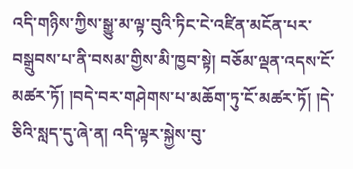འདི་གཉིས་ཀྱིས་སྒྱུ་མ་ལྟ་བུའི་ཏིང་ངེ་འཛིན་མངོན་པར་བསྒྲུབས་པ་ནི་བསམ་གྱིས་མི་ཁྱབ་སྟེ། བཅོམ་ལྡན་འདས་ངོ་མཚར་ཏོ། །བདེ་བར་གཤེགས་པ་མཆོག་ཏུ་ངོ་མཚར་ཏོ། །དེ་ཅིའི་སླད་དུ་ཞེ་ན། འདི་ལྟར་སྐྱེས་བུ་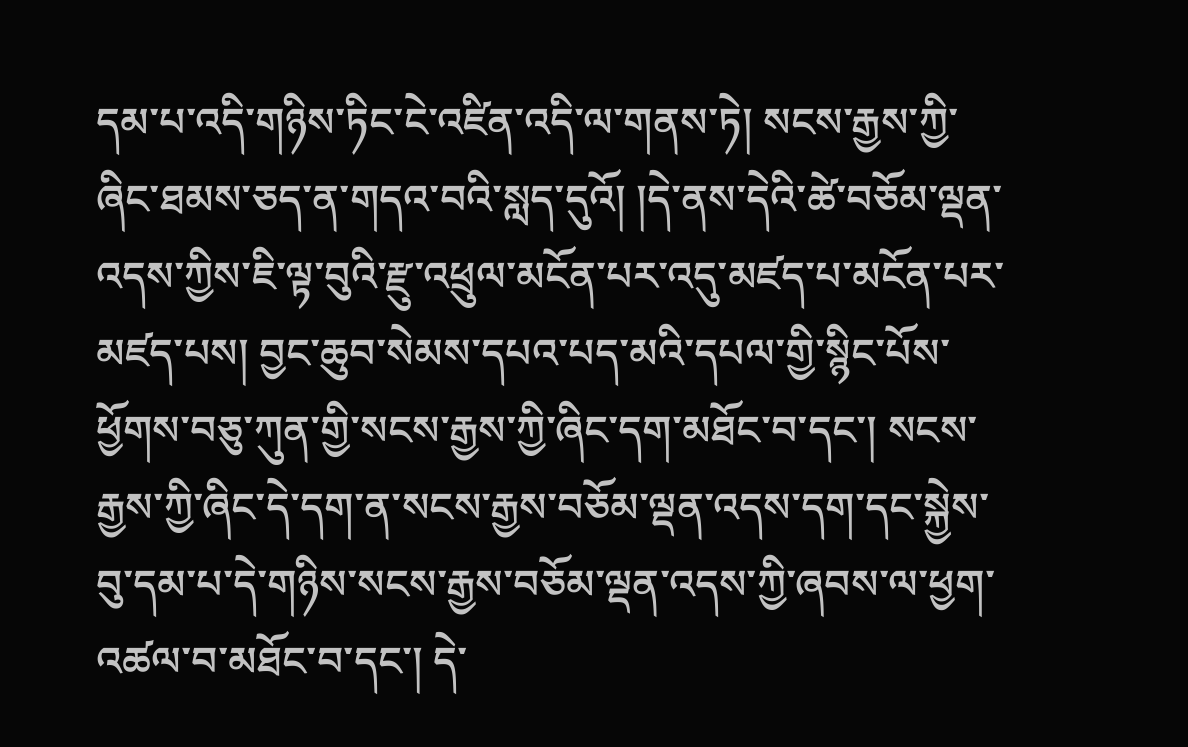དམ་པ་འདི་གཉིས་ཏིང་ངེ་འཛིན་འདི་ལ་གནས་ཏེ། སངས་རྒྱས་ཀྱི་ཞིང་ཐམས་ཅད་ན་གདའ་བའི་སླད་དུའོ། །དེ་ནས་དེའི་ཚེ་བཅོམ་ལྡན་འདས་ཀྱིས་ཇི་ལྟ་བུའི་རྫུ་འཕྲུལ་མངོན་པར་འདུ་མཛད་པ་མངོན་པར་མཛད་པས། བྱང་ཆུབ་སེམས་དཔའ་པད་མའི་དཔལ་གྱི་སྙིང་པོས་ཕྱོགས་བཅུ་ཀུན་གྱི་སངས་རྒྱས་ཀྱི་ཞིང་དག་མཐོང་བ་དང་། སངས་རྒྱས་ཀྱི་ཞིང་དེ་དག་ན་སངས་རྒྱས་བཅོམ་ལྡན་འདས་དག་དང་སྐྱེས་བུ་དམ་པ་དེ་གཉིས་སངས་རྒྱས་བཅོམ་ལྡན་འདས་ཀྱི་ཞབས་ལ་ཕྱག་འཚལ་བ་མཐོང་བ་དང་། དེ་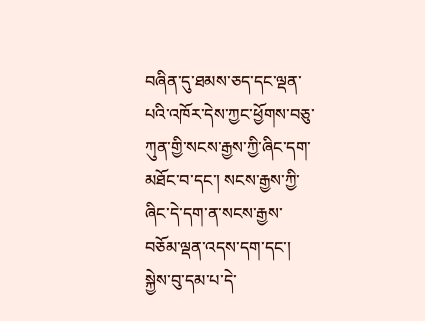བཞིན་དུ་ཐམས་ཅད་དང་ལྡན་པའི་འཁོར་དེས་ཀྱང་ཕྱོགས་བཅུ་ཀུན་གྱི་སངས་རྒྱས་ཀྱི་ཞིང་དག་མཐོང་བ་དང་། སངས་རྒྱས་ཀྱི་ཞིང་དེ་དག་ན་སངས་རྒྱས་བཅོམ་ལྡན་འདས་དག་དང་། སྐྱེས་བུ་དམ་པ་དེ་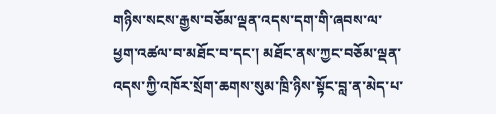གཉིས་སངས་རྒྱས་བཅོམ་ལྡན་འདས་དག་གི་ཞབས་ལ་ཕྱག་འཚལ་བ་མཐོང་བ་དང་། མཐོང་ནས་ཀྱང་བཅོམ་ལྡན་འདས་ཀྱི་འཁོར་སྲོག་ཆགས་སུམ་ཁྲི་ཉིས་སྟོང་བླ་ན་མེད་པ་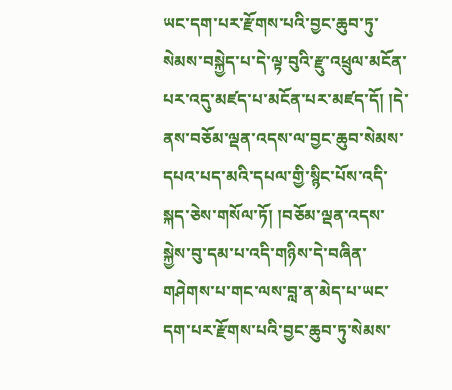ཡང་དག་པར་རྫོགས་པའི་བྱང་ཆུབ་ཏུ་སེམས་བསྐྱེད་པ་དེ་ལྟ་བུའི་རྫུ་འཕྲུལ་མངོན་པར་འདུ་མཛད་པ་མངོན་པར་མཛད་དོ། །དེ་ནས་བཅོམ་ལྡན་འདས་ལ་བྱང་ཆུབ་སེམས་དཔའ་པད་མའི་དཔལ་གྱི་སྙིང་པོས་འདི་སྐད་ཅེས་གསོལ་ཏོ། །བཅོམ་ལྡན་འདས་སྐྱེས་བུ་དམ་པ་འདི་གཉིས་དེ་བཞིན་གཤེགས་པ་གང་ལས་བླ་ན་མེད་པ་ཡང་དག་པར་རྫོགས་པའི་བྱང་ཆུབ་ཏུ་སེམས་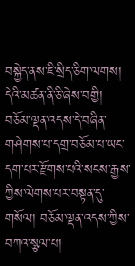བསྐྱེད་ནས་ཇི་སྲིད་ཅིག་ལགས། དེའི་མཚན་ནི་ཅི་ཞེས་བགྱི། བཅོམ་ལྡན་འདས་དེ་བཞིན་གཤེགས་པ་དགྲ་བཅོམ་པ་ཡང་དག་པར་རྫོགས་པའི་སངས་རྒྱས་ཀྱིས་ལེགས་པར་བསྟན་དུ་གསོལ། བཅོམ་ལྡན་འདས་ཀྱིས་བཀའ་སྩལ་པ།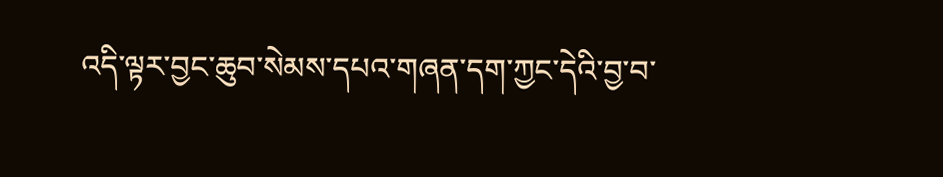འདི་ལྟར་བྱང་ཆུབ་སེམས་དཔའ་གཞན་དག་ཀྱང་དེའི་བྱ་བ་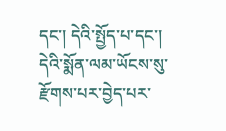དང་། དེའི་སྤྱོད་པ་དང་། དེའི་སྨོན་ལམ་ཡོངས་སུ་རྫོགས་པར་བྱེད་པར་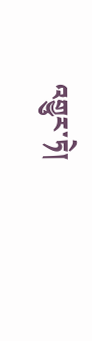འགྱུར་ཏེ།